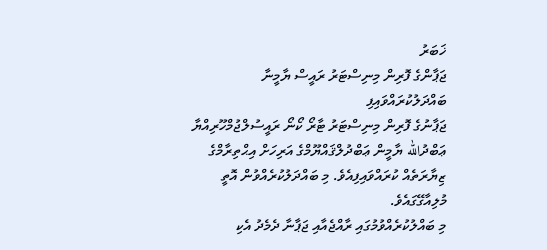ޚަބަރު
ޖަޕާންގެ ފޮރިން މިނިސްޓަރު ރައީސް ޔާމީނާ ބައްދަލުކުރައްވައިފި
ޖަޕާނުގެ ފޮރިން މިނިސްޓަރު ޓާރޯ ކޯނޯ ރައީސުލްޖުމްހޫރިއްޔާ ޢަބްދުالله ޔާމީން ޢަބްދުލްޤައްޔޫމްގެ އަރިހަށް އިޙްތިރާމްގެ ޒިޔާރަތެއް ކުރައްވައިފިއެވެ. މި ބައްދަލުކުރެއްވުން އޮތީ މުލިއާގޭގައެވެ.
މި ބައްލުކުރެއްވުމުގައި ރާއްޖެއާއި ޖަޕާނާ ދެމެދު އެކި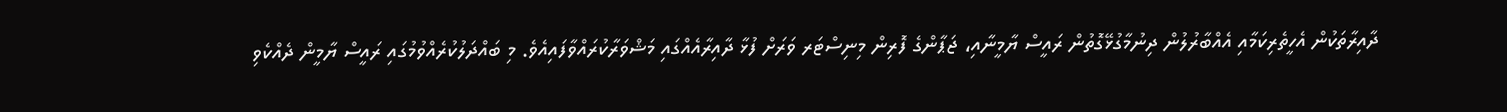ދާއިރާތަކުން އެހީތެރިކަމާއި އެއްބާރުލުން ދިނުމާގުޅޭގޮތުން ރައީސް ޔާމީނާއި، ޖަޕާންގެ ފޮރިން މިނިސްޓަރ ވަރަށް ފުޅާ ދާއިރާއެއްގައި މަޝްވަރާކުރައްވާފައިއެވެ. މި ބައްދަލުކުރެއްވުމުގައި ރައީސް ޔާމީން ދެއްކެވި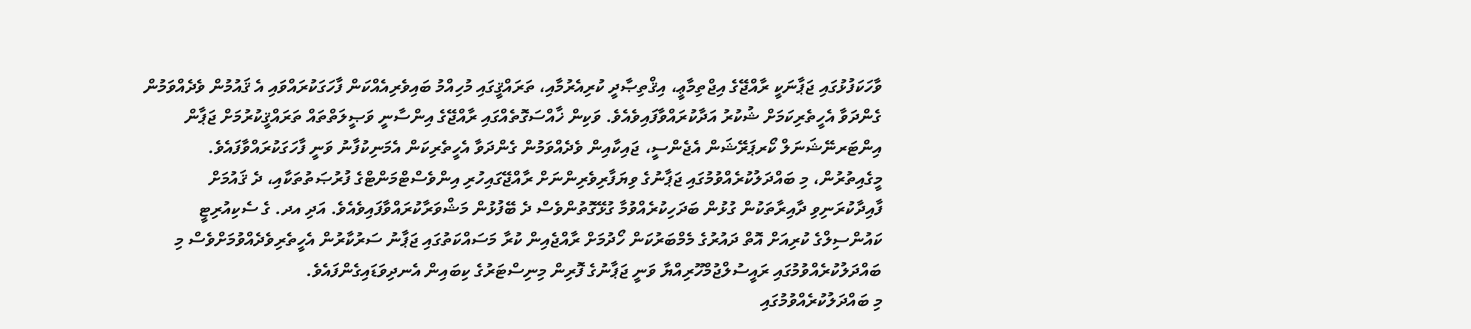ވާހަކަފުޅުގައި ޖަޕާނަކީ ރާއްޖޭގެ އިޖްތިމާޢީ، އިޤްތިޞާދީ ކުރިއެރުމާއި، ތަރައްޤީގައި މުހިއްމު ބައިވެރިއެއްކަން ފާހަގަކުރައްވައި އެ ޤައުމުން ވެދެއްވަމުން ގެންދަވާ އެހީތެރިކަމަށް ޝުކުރު އަދާކުރައްވާފައިވެއެވެ. ވަކިން ޚާއްސަގޮތެއްގައި ރާއްޖޭގެ އިންސާނީ ވަޞީލަތްތައް ތަރައްޤީކުރުމަށް ޖަޕާން އިންޓަރނޭޝަނަލް ކޯރޕަރޭޝަން އެޖެންސީ، ޖައިކާއިން ވެދެއްވަމުން ގެންދަވާ އެހީތެރިކަން އެމަނިކުފާނު ވަނީ ފާހަގަކުރައްވާފައެވެ.
މީގެއިތުރުން، މި ބައްދަލުކުރެއްވުމުގައި ޖަޕާނުގެ ވިޔަފާރިވެރިންނަށް ރާއްޖޭގައިހުރި އިންވެސްޓްމަންޓްގެ ފުރުޞަތުތަކާއި، ދެ ޤައުމަށް ފާއިދާކުރަނިވި ދާއިރާތަކުން ގުޅުން ބަދަހިކުރެއްވުމާ ގުޅޭގޮތުންވެސް ދެ ބޭފުޅުން މަޝްވަރާކުރައްވާފައިވެއެވެ. އަދި އދ. ގެ ސެކިއުރިޓީ ކައުންސިލްގެ ކުރިއަށް އޮތް ދައުރުގެ މެމްބަރުކަން ހޯދުމަށް ރާއްޖެއިން ކުރާ މަސައްކަތުގައި ޖަޕާނު ސަރުކާރުން އެހީތެރިވެދެއްވުމަށްވެސް މި ބައްދަލުކުރެއްވުމުގައި ރައީސުލްޖުމްހޫރިއްޔާ ވަނީ ޖަޕާނުގެ ފޮރިން މިނިސްޓަރުގެ ކިބައިން އެނދިވަޑައިގެންފައެވެ.
މި ބައްދަލުކުރެއްވުމުގައި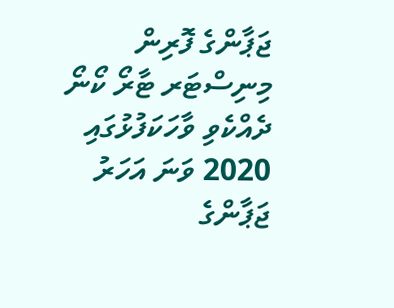ޖަޕާންގެ ފޮރިން މިނިސްޓަރ ޓާރޯ ކޯނޯ ދެއްކެވި ވާހަކަފުޅުގައި 2020 ވަނަ އަހަރު ޖަޕާންގެ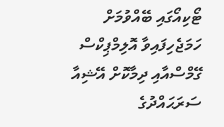ޓޯކިއޯގައި ބޭއްވުމަށް ހަމަޖެހިފައިވާ އޮލިމްޕިކްސް ގޭމްސްއާއި ދިމާކޮށް އޭޝިއާ ސަރަޙައްދުގެ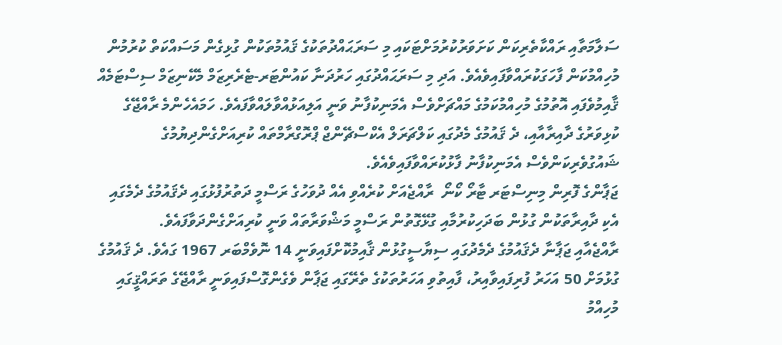ސަލާމަތާއި ރައްކާތެރިކަން ކަށަވަރުކުރުމަށްޓަކައި މި ސަރަޙައްދުތަކުގެ ޤައުމުތަކުން ގުޅިގެން މަސައްކަތް ކުރުމުން މުހިއްމުކަން ފާހަގަކުރައްވާފައިވެއެވެ. އަދި މި ސަރަޙައްދުގައި ހަރުދަނާ ކައުންޓަރ-ޓެރެރިޒަމް މެކޭނިޒަމް ސިސްޓަމެއް ޤާއިމުވެފައި އޮތުމުގެ މުހިއްމުކަމުގެ މައްޗަށްވެސް އެމަނިކުފާނު ވަނީ އަލިއަޅުއްވާލައްވާފައެވެ. ހަމައެހެންމެ ރާއްޖޭގެ ކުޅިވަރުގެ ދާއިރާއާއި، ދެ ޤައުމުގެ މެދުގައި ކަލްޗަރަލް އެކްސްޗޭންޖް ޕްރޮގްރާމްތައް ކުރިއަށްގެންދިޔުމުގެ ޝައުގުވެރިކަންވެސް އެމަނިކުފާނު ފާޅުކުރައްވާފައިވެއެވެ.
ޖަޕާންގެ ފޮރިން މިނިސްޓަރ ޓާރޯ ކޯނޯ  ރާއްޖެއަށް ކުރެއްވި އެއް ދުވަހުގެ ރަސްމީ ދަތުރުފުޅުގައި ދެޤައުމުގެ ދެމެގައި އެކި ދާއިރާތަކުން ގުޅުން ބަދަހިކުރުމާއި ގުޅޭގޮތުން ރަސްމީ މަޝްވަރާތައް ވަނީ ކުރިއަށްގެންދަވާފައެވެ.
ރާއްޖެއާއި ޖަޕާނާ ދެޤައުމުގެ ދެމެދުގައި ސިޔާސީގުޅުން ޤާއިމުކޮށްފައިވަނީ 14 ނޮވެމްބަރ 1967 ގައެވެ. ދެ ޤައުމުގެ ގުޅުމަށް 50 އަހަރު ފުރިފައިވާއިރު، ފާއިތުވި އަހަރުތަކުގެ ތެރޭގައި ޖަޕާން ވެގެންގޮސްފައިވަނީ ރާއްޖޭގެ ތަރައްޤީގައި މުހިއްމު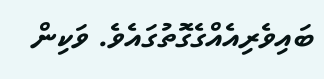ބައިވެރިއެއްގެގޮތުގައެވެ. ވަކިން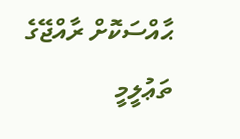ޙާއްސަކޮށް ރާއްޖޭގެ ތަޢުލީމީ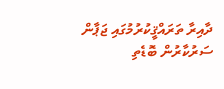ދާއިރާ ތަރައްޤީކުރުމުގައި ޖަޕާން ސަރުކާރުން ބޮޑެތި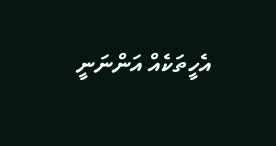އެހީތަކެއް އަންނަނީ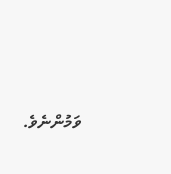ވަމުންނެވެ.